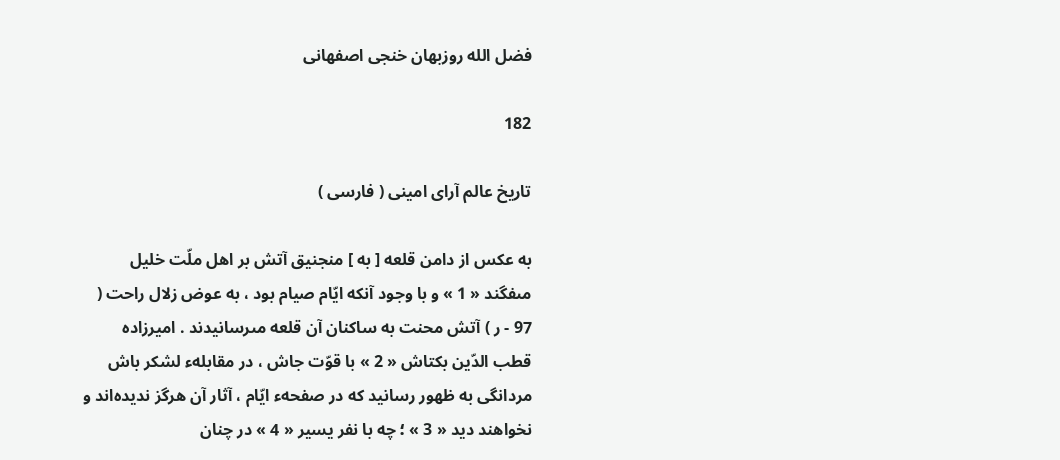فضل الله روزبهان خنجى اصفهانى

182

تاريخ عالم آراى امينى ( فارسى )

به عكس از دامن قلعه [ به ] منجنيق آتش بر اهل ملّت خليل مىفگند « 1 » و با وجود آنكه ايّام صيام بود ، به عوض زلال راحت ( 97 - ر ) آتش محنت به ساكنان آن قلعه مىرسانيدند . اميرزاده قطب الدّين بكتاش « 2 » با قوّت جاش ، در مقابلهء لشكر باش مردانگى به ظهور رسانيد كه در صفحهء ايّام ، آثار آن هرگز نديده‌اند و نخواهند ديد « 3 » ؛ چه با نفر يسير « 4 » در چنان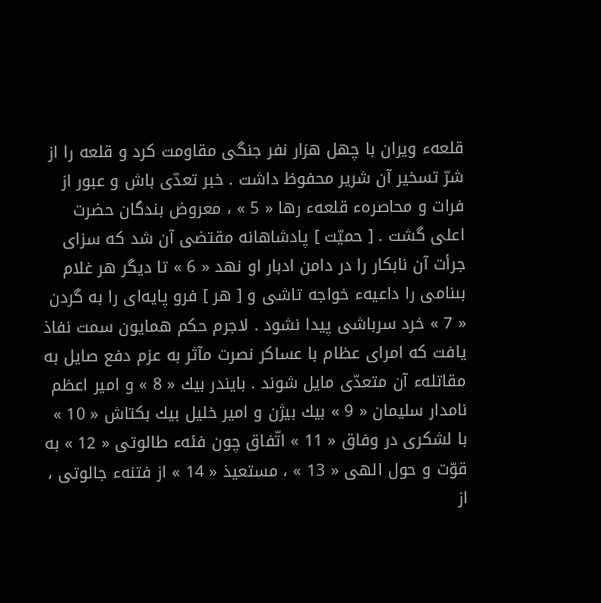قلعهء ويران با چهل هزار نفر جنگى مقاومت كرد و قلعه را از شرّ تسخير آن شرير محفوظ داشت . خبر تعدّى باش و عبور از فرات و محاصرهء قلعهء رها « 5 » ، معروض بندگان حضرت اعلى گشت . [ حميّت ] پادشاهانه مقتضى آن شد كه سزاى جرأت آن نابكار را در دامن ادبار او نهد « 6 » تا ديگر هر غلام بىنامى را داعيهء خواجه تاشى و [ هر ] فرو پايه‌اى را به گردن « 7 » خرد سرباشى پيدا نشود . لاجرم حكم همايون سمت نفاذ يافت كه امراى عظام با عساكر نصرت مآثر به عزم دفع صايل به مقاتلهء آن متعدّى مايل شوند . بايندر بيك « 8 » و امير اعظم نامدار سليمان « 9 » بيك بيژن و امير خليل بيك بكتاش « 10 » با لشكرى در وفاق « 11 » اتّفاق چون فئهء طالوتى « 12 » به قوّت و حول الهى « 13 » ، مستعيذ « 14 » از فتنهء جالوتى ، از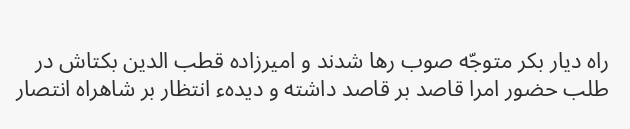راه ديار بكر متوجّه صوب رها شدند و اميرزاده قطب الدين بكتاش در طلب حضور امرا قاصد بر قاصد داشته و ديدهء انتظار بر شاهراه انتصار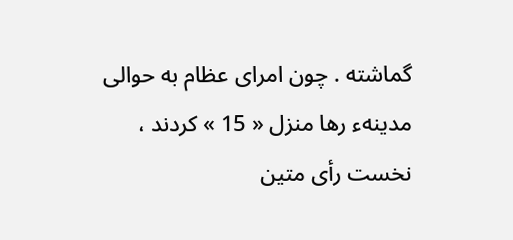گماشته . چون امراى عظام به حوالى مدينهء رها منزل « 15 » كردند ، نخست رأى متين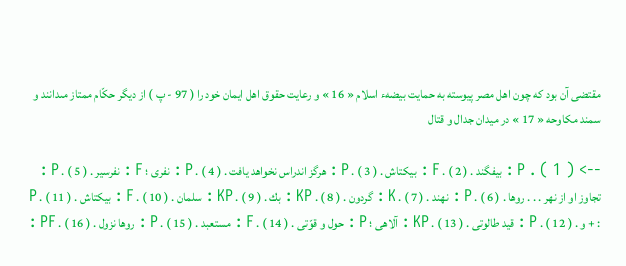مقتضى آن بود كه چون اهل مصر پيوسته به حمايت بيضهء اسلام « 16 » و رعايت حقوق اهل ايمان خود را ( 97 - پ ) از ديگر حكّام ممتاز مىدانند و سمند مكاوحه « 17 » در ميدان جدال و قتال

--> ( 1 ) . P : بيفگند . ( 2 ) . F : بيكتاش . ( 3 ) . P : هرگز اندراس نخواهد يافت . ( 4 ) . P : نفرى ؛ F : نفرسير . ( 5 ) . P : تجاوز او از نهر . . . روها . ( 6 ) . P : نهند . ( 7 ) . K : گردون . ( 8 ) . KP : بك . ( 9 ) . KP : سلمان . ( 10 ) . F : بيكتاش . ( 11 ) . P : + و . ( 12 ) . P : قيد طالوتى . ( 13 ) . KP : آلاهى ؛ P : حول و قوّتى . ( 14 ) . F : مستعبد . ( 15 ) . P : روها نزول . ( 16 ) . PF :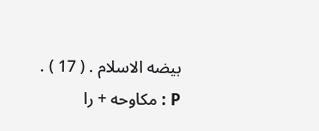بيضه الاسلام . ( 17 ) . P : مكاوحه + را